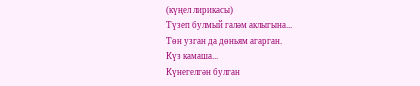(күңел лирикасы)
Түзеп булмый галәм аклыгына...
Төн узган да дөньям агарган.
Күз камаша...
Күнегелгән булган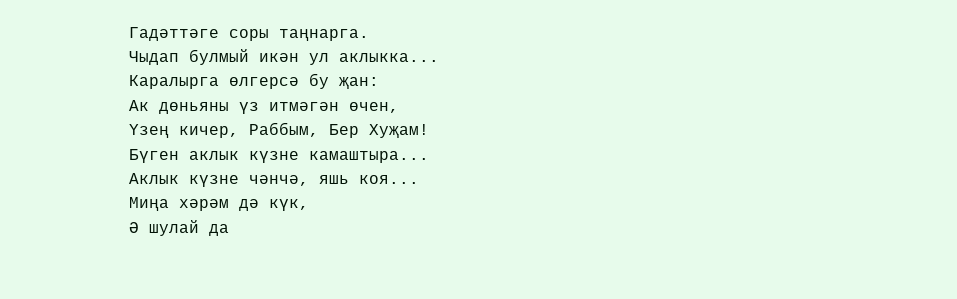Гадәттәге соры таңнарга.
Чыдап булмый икән ул аклыкка...
Каралырга өлгерсә бу җан:
Ак дөньяны үз итмәгән өчен,
Үзең кичер, Раббым, Бер Хуҗам!
Бүген аклык күзне камаштыра...
Аклык күзне чәнчә, яшь коя...
Миңа хәрәм дә күк,
Ә шулай да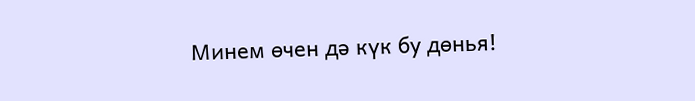Минем өчен дә күк бу дөнья!